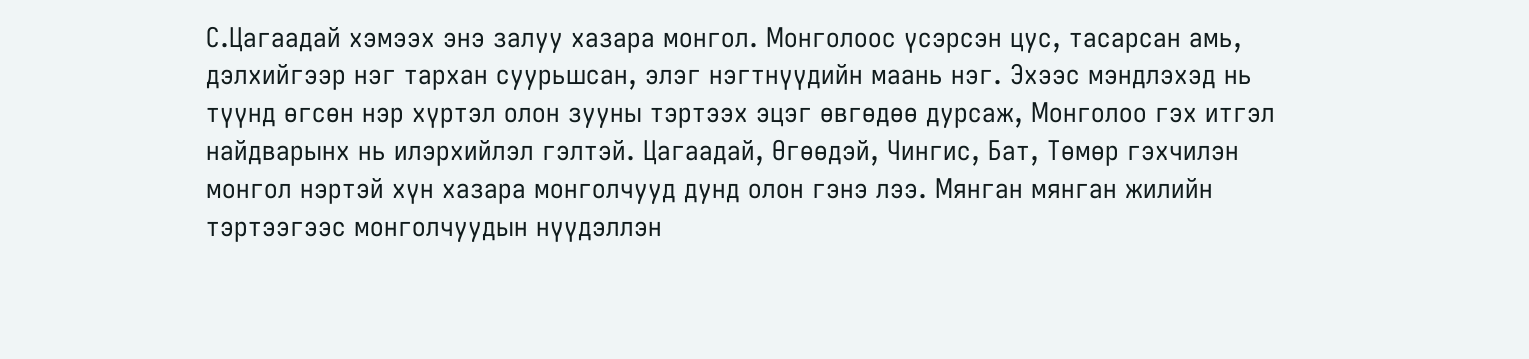С.Цагаадай хэмээх энэ залуу хазара монгол. Монголоос үсэрсэн цус, тасарсан амь, дэлхийгээр нэг тархан суурьшсан, элэг нэгтнүүдийн маань нэг. Эхээс мэндлэхэд нь түүнд өгсөн нэр хүртэл олон зууны тэртээх эцэг өвгөдөө дурсаж, Монголоо гэх итгэл найдварынх нь илэрхийлэл гэлтэй. Цагаадай, Өгөөдэй, Чингис, Бат, Төмөр гэхчилэн монгол нэртэй хүн хазара монголчууд дунд олон гэнэ лээ. Мянган мянган жилийн тэртээгээс монголчуудын нүүдэллэн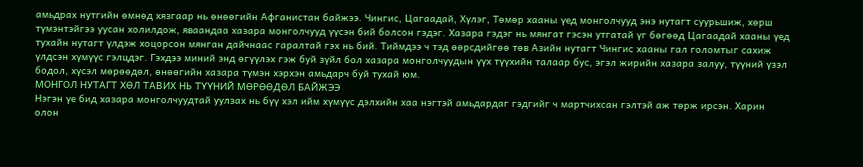амьдрах нутгийн өмнөд хязгаар нь өнөөгийн Афганистан байжээ. Чингис, Цагаадай, Хүлэг, Төмөр хааны үед монголчууд энэ нутагт суурьшиж, хөрш түмэнтэйгээ уусан холилдож, яваандаа хазара монголчууд үүсэн бий болсон гэдэг. Хазара гэдэг нь мянгат гэсэн утгатай үг бөгөөд Цагаадай хааны үед тухайн нутагт үлдэж хоцорсон мянган дайчнаас гаралтай гэх нь бий. Тиймдээ ч тэд өөрсдийгөө төв Азийн нутагт Чингис хааны гал голомтыг сахиж үлдсэн хүмүүс гэлцдэг. Гэхдээ миний энд өгүүлэх гэж буй зүйл бол хазара монголчуудын үүх түүхийн талаар бус, эгэл жирийн хазара залуу, түүний үзэл бодол, хүсэл мөрөөдөл, өнөөгийн хазара түмэн хэрхэн амьдарч буй тухай юм.
МОНГОЛ НУТАГТ ХӨЛ ТАВИХ НЬ ТҮҮНИЙ МӨРӨӨДӨЛ БАЙЖЭЭ
Нэгэн үе бид хазара монголчуудтай уулзах нь бүү хэл ийм хүмүүс дэлхийн хаа нэгтэй амьдардаг гэдгийг ч мартчихсан гэлтэй аж төрж ирсэн. Харин олон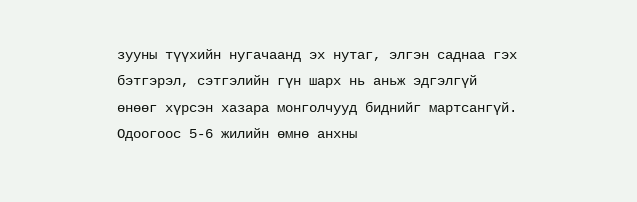зууны түүхийн нугачаанд эх нутаг, элгэн саднаа гэх бэтгэрэл, сэтгэлийн гүн шарх нь аньж эдгэлгүй өнөөг хүрсэн хазара монголчууд биднийг мартсангүй. Одоогоос 5-6 жилийн өмнө анхны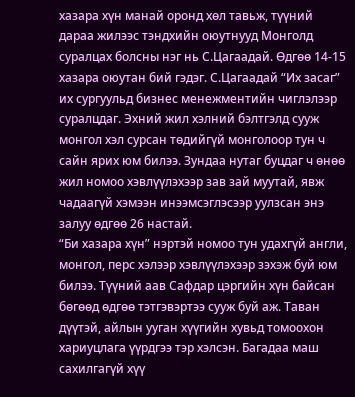хазара хүн манай оронд хөл тавьж, түүний дараа жилээс тэндхийн оюутнууд Монголд суралцах болсны нэг нь С.Цагаадай. Өдгөө 14-15 хазара оюутан бий гэдэг. С.Цагаадай “Их засаг” их сургуульд бизнес менежментийн чиглэлээр суралцдаг. Эхний жил хэлний бэлтгэлд сууж монгол хэл сурсан төдийгүй монголоор тун ч сайн ярих юм билээ. Зундаа нутаг буцдаг ч өнөө жил номоо хэвлүүлэхээр зав зай муутай, явж чадаагүй хэмээн инээмсэглэсээр уулзсан энэ залуу өдгөө 26 настай.
“Би хазара хүн” нэртэй номоо тун удахгүй англи, монгол, перс хэлээр хэвлүүлэхээр зэхэж буй юм билээ. Түүний аав Сафдар цэргийн хүн байсан бөгөөд өдгөө тэтгэвэртээ сууж буй аж. Таван дүүтэй, айлын ууган хүүгийн хувьд томоохон хариуцлага үүрдгээ тэр хэлсэн. Багадаа маш сахилгагүй хүү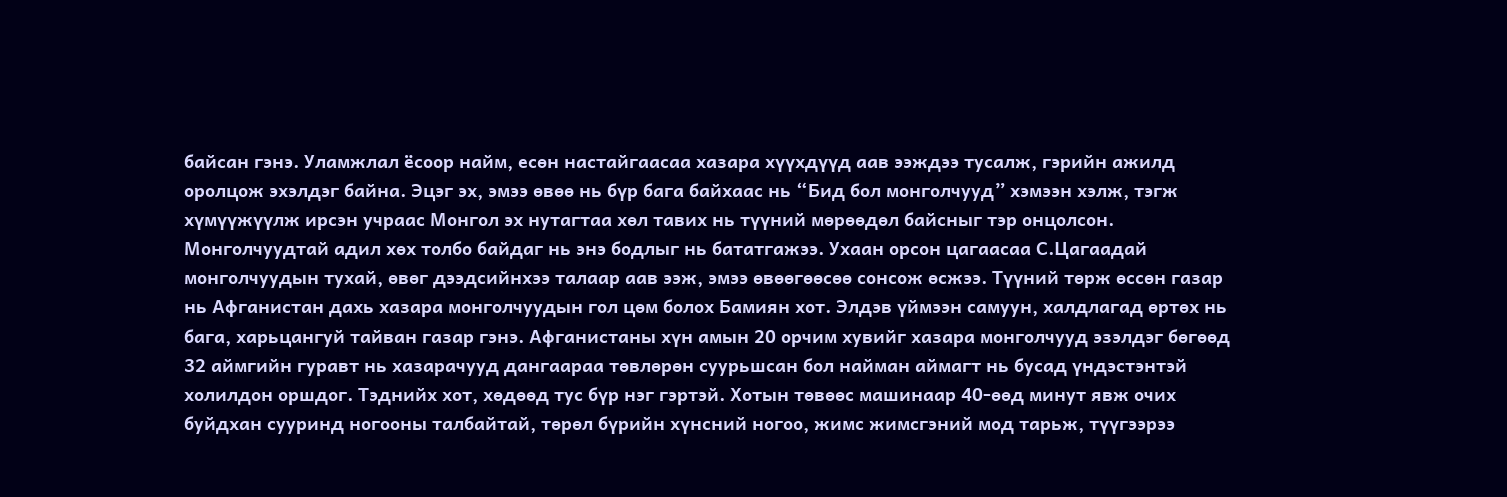байсан гэнэ. Уламжлал ёсоор найм, есөн настайгаасаа хазара хүүхдүүд аав ээждээ тусалж, гэрийн ажилд оролцож эхэлдэг байна. Эцэг эх, эмээ өвөө нь бүр бага байхаас нь “Бид бол монголчууд” хэмээн хэлж, тэгж хүмүүжүүлж ирсэн учраас Монгол эх нутагтаа хөл тавих нь түүний мөрөөдөл байсныг тэр онцолсон. Монголчуудтай адил хөх толбо байдаг нь энэ бодлыг нь бататгажээ. Ухаан орсон цагаасаа С.Цагаадай монголчуудын тухай, өвөг дээдсийнхээ талаар аав ээж, эмээ өвөөгөөсөө сонсож өсжээ. Түүний төрж өссөн газар нь Афганистан дахь хазара монголчуудын гол цөм болох Бамиян хот. Элдэв үймээн самуун, халдлагад өртөх нь бага, харьцангуй тайван газар гэнэ. Афганистаны хүн амын 20 орчим хувийг хазара монголчууд эзэлдэг бөгөөд 32 аймгийн гуравт нь хазарачууд дангаараа төвлөрөн суурьшсан бол найман аймагт нь бусад үндэстэнтэй холилдон оршдог. Тэднийх хот, хөдөөд тус бүр нэг гэртэй. Хотын төвөөс машинаар 40-өөд минут явж очих буйдхан сууринд ногооны талбайтай, төрөл бүрийн хүнсний ногоо, жимс жимсгэний мод тарьж, түүгээрээ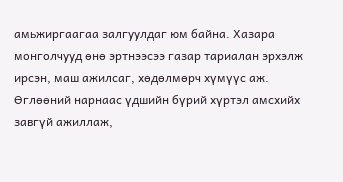амьжиргаагаа залгуулдаг юм байна. Хазара монголчууд өнө эртнээсээ газар тариалан эрхэлж ирсэн, маш ажилсаг, хөдөлмөрч хүмүүс аж. Өглөөний нарнаас үдшийн бүрий хүртэл амсхийх завгүй ажиллаж,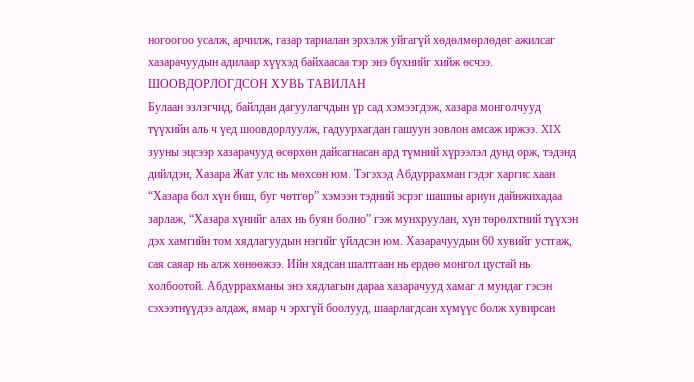ногоогоо усалж, арчилж, газар тариалан эрхэлж уйгагүй хөдөлмөрлөдөг ажилсаг хазарачуудын адилаар хүүхэд байхаасаа тэр энэ бүхнийг хийж өсчээ.
ШООВДОРЛОГДСОН ХУВЬ ТАВИЛАН
Булаан эзлэгчид, байлдан дагуулагчдын үр сад хэмээгдэж, хазара монголчууд түүхийн аль ч үед шоовдорлуулж, гадуурхагдан гашуун зовлон амсаж иржээ. XIX зууны эцсээр хазарачууд өсөрхөн дайсагнасан ард түмний хүрээлэл дунд орж, тэдэнд дийлдэн, Хазара Жат улс нь мөхсөн юм. Тэгэхэд Абдуррахман гэдэг харгис хаан “Хазара бол хүн биш, буг чөтгөр” хэмээн тэдний эсрэг шашны ариун дайнжихадаа зарлаж, “Хазара хүнийг алах нь буян болно” гэж мунхруулан, хүн төрөлхтний түүхэн дэх хамгийн том хядлагуудын нэгийг үйлдсэн юм. Хазарачуудын 60 хувийг устгаж, сая саяар нь алж хөнөөжээ. Ийн хядсан шалтгаан нь ердөө монгол цустай нь холбоотой. Абдуррахманы энэ хядлагын дараа хазарачууд хамаг л мундаг гэсэн сэхээтнүүдээ алдаж, ямар ч эрхгүй боолууд, шаарлагдсан хүмүүс болж хувирсан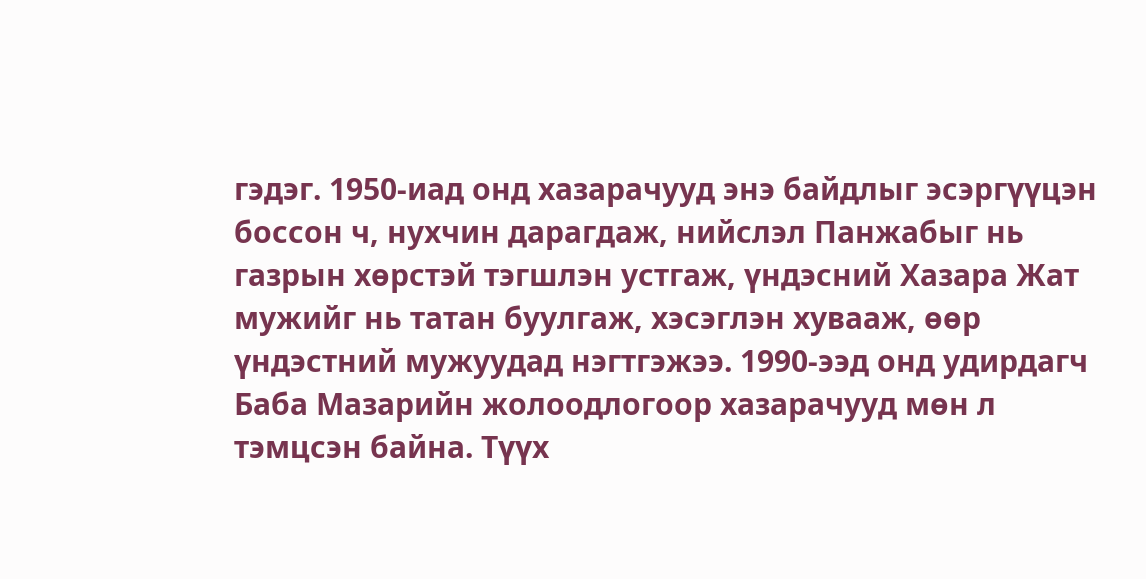гэдэг. 1950-иад онд хазарачууд энэ байдлыг эсэргүүцэн боссон ч, нухчин дарагдаж, нийслэл Панжабыг нь газрын хөрстэй тэгшлэн устгаж, үндэсний Хазара Жат мужийг нь татан буулгаж, хэсэглэн хувааж, өөр үндэстний мужуудад нэгтгэжээ. 1990-ээд онд удирдагч Баба Мазарийн жолоодлогоор хазарачууд мөн л тэмцсэн байна. Түүх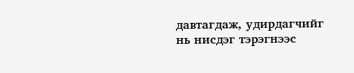давтагдаж, удирдагчийг нь нисдэг тэрэгнээс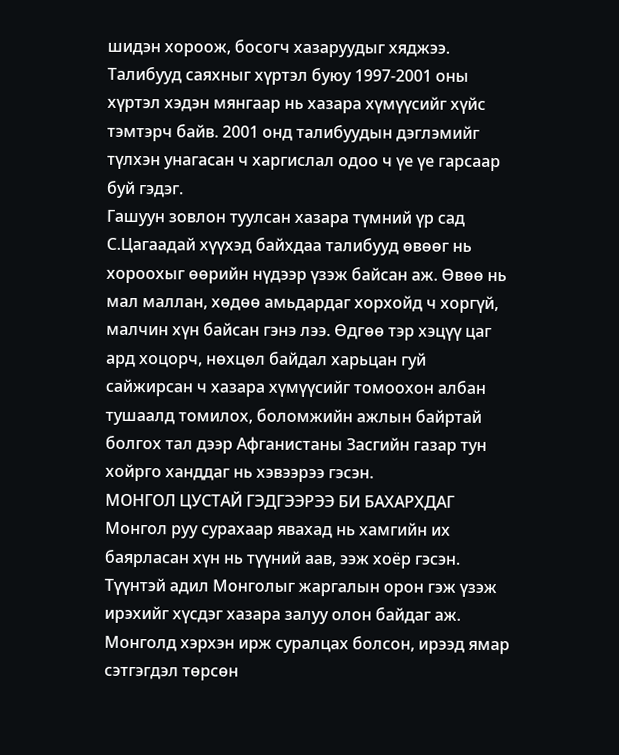шидэн хороож, босогч хазаруудыг хяджээ. Талибууд саяхныг хүртэл буюу 1997-2001 оны хүртэл хэдэн мянгаар нь хазара хүмүүсийг хүйс тэмтэрч байв. 2001 онд талибуудын дэглэмийг түлхэн унагасан ч харгислал одоо ч үе үе гарсаар буй гэдэг.
Гашуун зовлон туулсан хазара түмний үр сад С.Цагаадай хүүхэд байхдаа талибууд өвөөг нь хороохыг өөрийн нүдээр үзэж байсан аж. Өвөө нь мал маллан, хөдөө амьдардаг хорхойд ч хоргүй, малчин хүн байсан гэнэ лээ. Өдгөө тэр хэцүү цаг ард хоцорч, нөхцөл байдал харьцан гуй сайжирсан ч хазара хүмүүсийг томоохон албан тушаалд томилох, боломжийн ажлын байртай болгох тал дээр Афганистаны Засгийн газар тун хойрго ханддаг нь хэвээрээ гэсэн.
МОНГОЛ ЦУСТАЙ ГЭДГЭЭРЭЭ БИ БАХАРХДАГ
Монгол руу сурахаар явахад нь хамгийн их баярласан хүн нь түүний аав, ээж хоёр гэсэн. Түүнтэй адил Монголыг жаргалын орон гэж үзэж ирэхийг хүсдэг хазара залуу олон байдаг аж. Монголд хэрхэн ирж суралцах болсон, ирээд ямар сэтгэгдэл төрсөн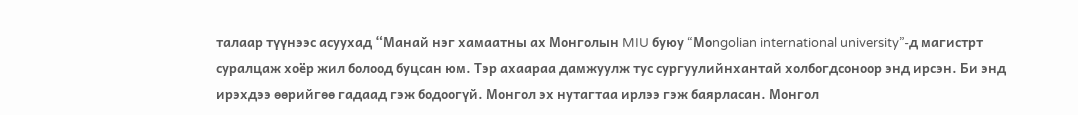талаар түүнээс асуухад “Манай нэг хамаатны ах Монголын MIU буюу “Mоngolian international university”-д магистрт суралцаж хоёр жил болоод буцсан юм. Тэр ахаараа дамжуулж тус сургуулийнхантай холбогдсоноор энд ирсэн. Би энд ирэхдээ өөрийгөө гадаад гэж бодоогүй. Монгол эх нутагтаа ирлээ гэж баярласан. Монгол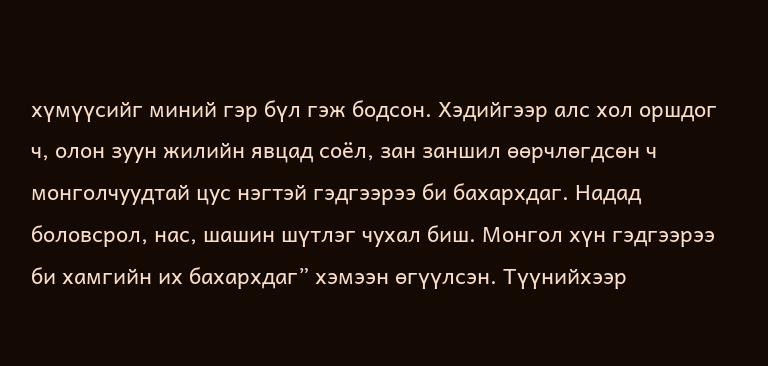хүмүүсийг миний гэр бүл гэж бодсон. Хэдийгээр алс хол оршдог ч, олон зуун жилийн явцад соёл, зан заншил өөрчлөгдсөн ч монголчуудтай цус нэгтэй гэдгээрээ би бахархдаг. Надад боловсрол, нас, шашин шүтлэг чухал биш. Монгол хүн гэдгээрээ би хамгийн их бахархдаг” хэмээн өгүүлсэн. Түүнийхээр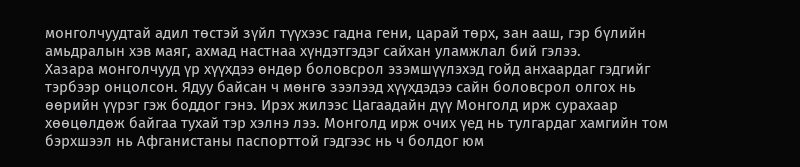монголчуудтай адил төстэй зүйл түүхээс гадна гени, царай төрх, зан ааш, гэр бүлийн амьдралын хэв маяг, ахмад настнаа хүндэтгэдэг сайхан уламжлал бий гэлээ.
Хазара монголчууд үр хүүхдээ өндөр боловсрол эзэмшүүлэхэд гойд анхаардаг гэдгийг тэрбээр онцолсон. Ядуу байсан ч мөнгө зээлээд хүүхдэдээ сайн боловсрол олгох нь өөрийн үүрэг гэж боддог гэнэ. Ирэх жилээс Цагаадайн дүү Монголд ирж сурахаар хөөцөлдөж байгаа тухай тэр хэлнэ лээ. Монголд ирж очих үед нь тулгардаг хамгийн том бэрхшээл нь Афганистаны паспорттой гэдгээс нь ч болдог юм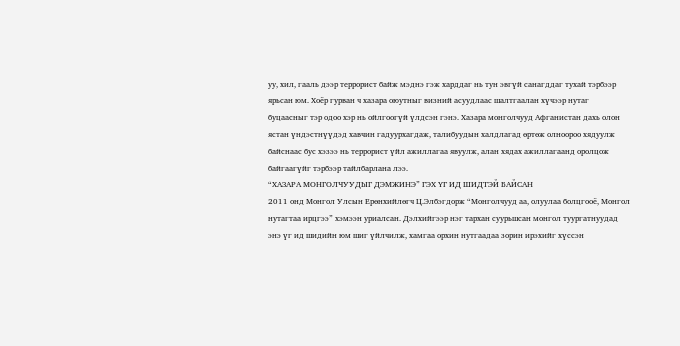уу, хил, гааль дээр террорист байж мэднэ гэж харддаг нь тун эвгүй санагддаг тухай тэрбээр ярьсан юм. Хоёр гурван ч хазара оюутныг визний асуудлаас шалтгаалан хүчээр нутаг буцаасныг тэр одоо хэр нь ойлгоогүй үлдсэн гэнэ. Хазара монголчууд Афганистан дахь олон ястан үндэстнүүдэд хавчин гадуурхагдаж, талибуудын халдлагад өртөж олноороо хядуулж байснаас бус хэзээ нь террорист үйл ажиллагаа явуулж, алан хядах ажиллагаанд оролцож байгаагүйг тэрбээр тайлбарлана лээ.
“ХАЗАРА МОНГОЛЧУУДЫГ ДЭМЖИНЭ” ГЭХ ҮГ ИД ШИДТЭЙ БАЙСАН
2011 онд Монгол Улсын Ерөнхийлөгч Ц.Элбэгдорж “Монголчууд аа, олуулаа болцгооё, Монгол нутагтаа ирцгээ” хэмээн уриалсан. Дэлхийгээр нэг тархан суурьшсан монгол туургатнуудад энэ үг ид шидийн юм шиг үйлчилж, хамгаа орхин нутгаадаа зорин ирэхийг хүссэн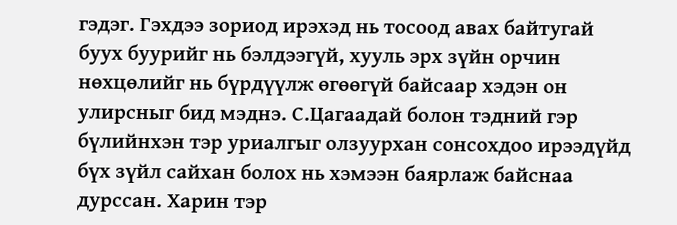гэдэг. Гэхдээ зориод ирэхэд нь тосоод авах байтугай буух буурийг нь бэлдээгүй, хууль эрх зүйн орчин нөхцөлийг нь бүрдүүлж өгөөгүй байсаар хэдэн он улирсныг бид мэднэ. С.Цагаадай болон тэдний гэр бүлийнхэн тэр уриалгыг олзуурхан сонсохдоо ирээдүйд бүх зүйл сайхан болох нь хэмээн баярлаж байснаа дурссан. Харин тэр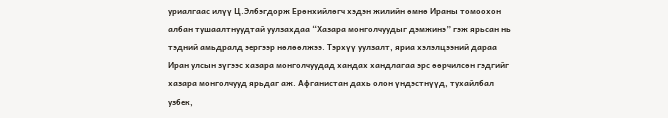уриалгаас илүү Ц.Элбэгдорж Ерөнхийлөгч хэдэн жилийн өмнө Ираны томоохон албан тушаалтнуудтай уулзахдаа “Хазара монголчуудыг дэмжинэ” гэж ярьсан нь тэдний амьдралд эергээр нөлөөлжээ. Тэрхүү уулзалт, яриа хэлэлцээний дараа Иран улсын зүгээс хазара монголчуудад хандах хандлагаа эрс өөрчилсөн гэдгийг хазара монголчууд ярьдаг аж. Афганистан дахь олон үндэстнүүд, тухайлбал узбек,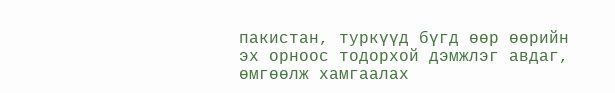пакистан, туркүүд бүгд өөр өөрийн эх орноос тодорхой дэмжлэг авдаг, өмгөөлж хамгаалах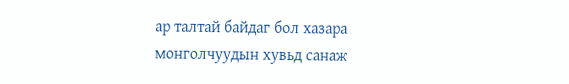ар талтай байдаг бол хазара монголчуудын хувьд санаж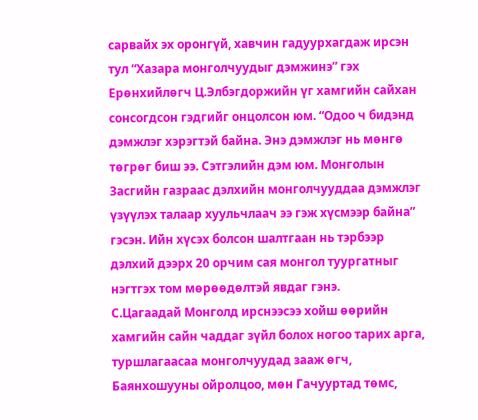сарвайх эх оронгүй, хавчин гадуурхагдаж ирсэн тул “Хазара монголчуудыг дэмжинэ” гэх Ерөнхийлөгч Ц.Элбэгдоржийн үг хамгийн сайхан сонсогдсон гэдгийг онцолсон юм. “Одоо ч бидэнд дэмжлэг хэрэгтэй байна. Энэ дэмжлэг нь мөнгө төгрөг биш ээ. Сэтгэлийн дэм юм. Монголын Засгийн газраас дэлхийн монголчууддаа дэмжлэг үзүүлэх талаар хуульчлаач ээ гэж хүсмээр байна” гэсэн. Ийн хүсэх болсон шалтгаан нь тэрбээр дэлхий дээрх 20 орчим сая монгол туургатныг нэгтгэх том мөрөөдөлтэй явдаг гэнэ.
С.Цагаадай Монголд ирснээсээ хойш өөрийн хамгийн сайн чаддаг зүйл болох ногоо тарих арга, туршлагаасаа монголчуудад зааж өгч, Баянхошууны ойролцоо, мөн Гачууртад төмс,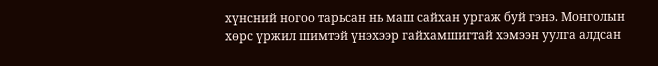хүнсний ногоо тарьсан нь маш сайхан ургаж буй гэнэ. Монголын хөрс үржил шимтэй үнэхээр гайхамшигтай хэмээн уулга алдсан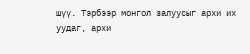шүү. Тэрбээр монгол залуусыг архи их уудаг, архи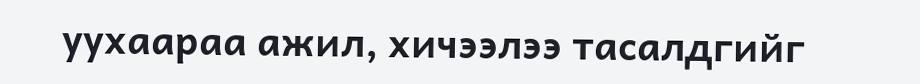уухаараа ажил, хичээлээ тасалдгийг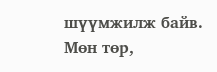шүүмжилж байв. Мөн төр,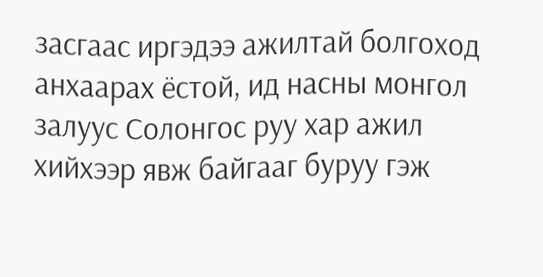засгаас иргэдээ ажилтай болгоход анхаарах ёстой, ид насны монгол залуус Солонгос руу хар ажил хийхээр явж байгааг буруу гэж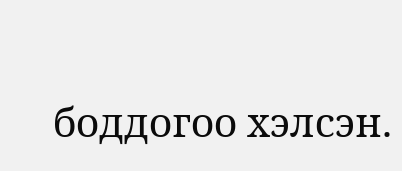боддогоо хэлсэн.